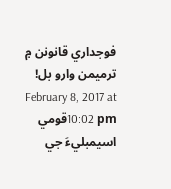فوجداري قانونن ۾ ترميمن وارو بل!
February 8, 2017 at 10:02 pmقومي اسيمبليءَ جي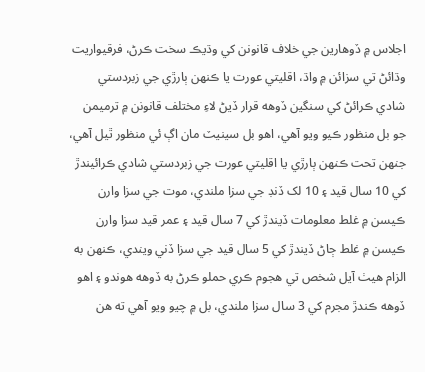اجلاس ۾ ڏوهارين جي خلاف قانونن کي وڌيڪ سخت ڪرڻ، فرقيواريت وڌائڻ تي سزائن ۾ واڌ، اقليتي عورت يا ڪنهن ٻارڙي جي زبردستي شادي ڪرائڻ کي سنگين ڏوهه قرار ڏيڻ لاءِ مختلف قانونن ۾ ترميمن جو بل منظور ڪيو ويو آهي، اهو بل سينيٽ مان اڳ ئي منظور ٿيل آهي، جنهن تحت ڪنهن ٻارڙي يا اقليتي عورت جي زبردستي شادي ڪرائيندڙ کي 10 سال قيد ۽ 10 لک ڏنڊ جي سزا ملندي، موت جي سزا وارن ڪيسن ۾ غلط معلومات ڏيندڙ کي 7 سال قيد ۽ عمر قيد سزا وارن ڪيسن ۾ غلط ڄاڻ ڏيندڙ کي 5 سال قيد جي سزا ڏني ويندي، ڪنهن به الزام هيٺ آيل شخص تي هجوم ڪري حملو ڪرڻ به ڏوهه هوندو ۽ اهو ڏوهه ڪندڙ مجرم کي 3 سال سزا ملندي، بل ۾ چيو ويو آهي ته هن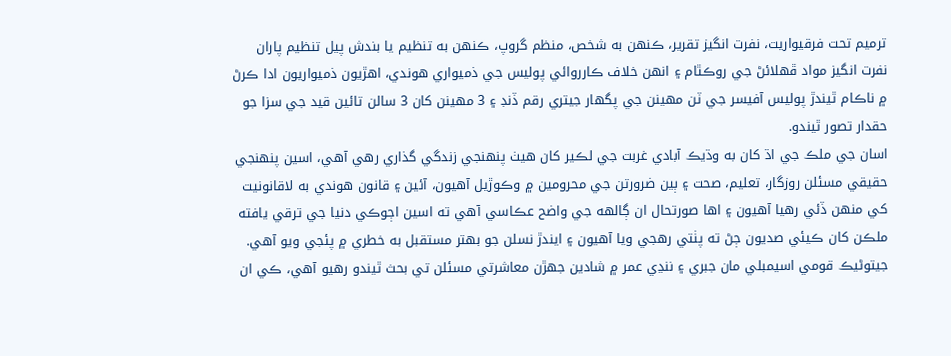ترميم تحت فرقيواريت، نفرت انگيز تقرير، ڪنهن به شخص، منظم گروپ، ڪنهن به تنظيم يا بندش پيل تنظيم پاران نفرت انگيز مواد ڦهلائڻ جي روڪٿام ۽ انهن خلاف ڪارروائي پوليس جي ذميواري هوندي، اهڙيون ذميواريون ادا ڪرڻ ۾ ناڪام ٿيندڙ پوليس آفيسر جي ٽن مهينن جي پگهار جيتري رقم ڏنڊ ۽ 3 مهينن کان 3 سالن تائين قيد جي سزا جو حقدار تصور ٿيندو.
اسان جي ملڪ جي اڌ کان به وڌيڪ آبادي غربت جي لڪير کان هيٺ پنهنجي زندگي گذاري رهي آهي، اسين پنهنجي حقيقي مسئلن روزگار، تعليم، صحت ۽ ٻين ضرورتن جي محرومين ۾ وڪوڙيل آهيون، آئين ۽ قانون هوندي به لاقانونيت کي منهن ڏئي رهيا آهيون ۽ اها صورتحال ان ڳالهه جي واضح عڪاسي آهي ته اسين اڄوڪي دنيا جي ترقي يافته ملڪن کان ڪيئي صديون ڄڻ ته پٺتي رهجي ويا آهيون ۽ ايندڙ نسلن جو بهتر مستقبل به خطري ۾ پئجي ويو آهي. جيتوڻيڪ قومي اسيمبلي مان جبري ۽ ننڍي عمر ۾ شادين جهڙن معاشرتي مسئلن تي بحث ٿيندو رهيو آهي، ڪي ان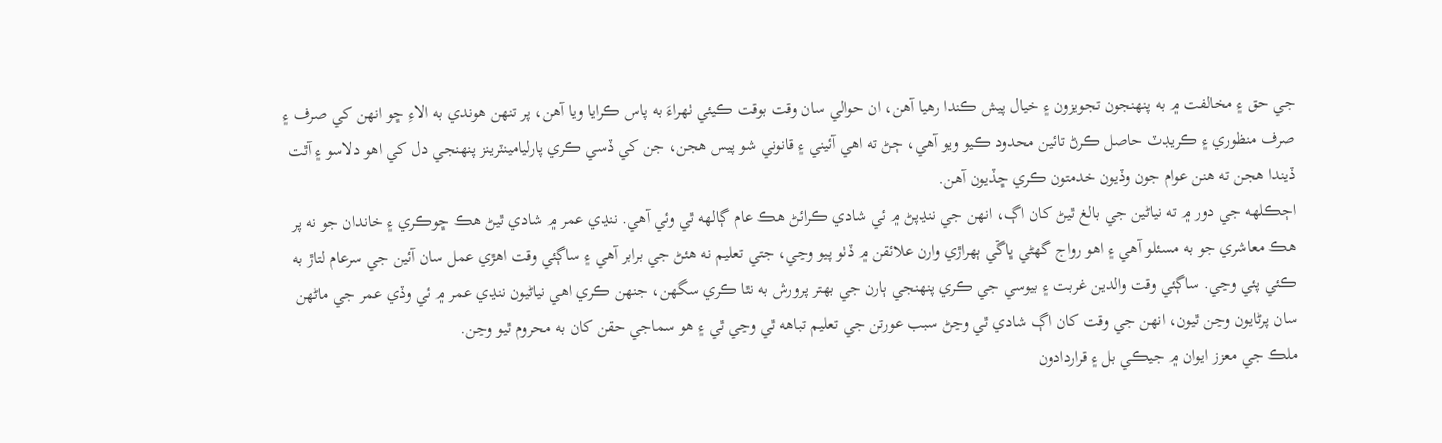جي حق ۽ مخالفت ۾ به پنهنجون تجويزون ۽ خيال پيش ڪندا رهيا آهن، ان حوالي سان وقت بوقت ڪيئي ٺهراءَ به پاس ڪرايا ويا آهن، پر تنهن هوندي به الاءِ ڇو انهن کي صرف ۽ صرف منظوري ۽ ڪريڊٽ حاصل ڪرڻ تائين محدود ڪيو ويو آهي، ڄڻ ته اهي آئيني ۽ قانوني شو پيس هجن، جن کي ڏسي ڪري پارليامينٽرينز پنهنجي دل کي اهو دلاسو ۽ آٿت ڏيندا هجن ته هنن عوام جون وڏيون خدمتون ڪري ڇڏيون آهن.
اڄڪلهه جي دور ۾ ته نياڻين جي بالغ ٿيڻ کان اڳ، انهن جي ننڍپڻ ۾ ئي شادي ڪرائڻ هڪ عام ڳالهه ٿي وئي آهي. ننڍي عمر ۾ شادي ٿيڻ هڪ ڇوڪري ۽ خاندان جو نه پر هڪ معاشري جو به مسئلو آهي ۽ اهو رواج گهڻي ڀاڱي ٻهراڙي وارن علائقن ۾ ڏٺو پيو وڃي، جتي تعليم نه هئڻ جي برابر آهي ۽ ساڳئي وقت اهڙي عمل سان آئين جي سرعام لتاڙ به ڪئي پئي وڃي. ساڳئي وقت والدين غربت ۽ بيوسي جي ڪري پنهنجي ٻارن جي بهتر پرورش به نٿا ڪري سگهن، جنهن ڪري اهي نياڻيون ننڍي عمر ۾ ئي وڏي عمر جي ماڻهن سان پرڻايون وڃن ٿيون، انهن جي وقت کان اڳ شادي ٿي وڃڻ سبب عورتن جي تعليم تباهه ٿي وڃي ٿي ۽ هو سماجي حقن کان به محروم ٿيو وڃن.
ملڪ جي معزز ايوان ۾ جيڪي بل ۽ قراردادون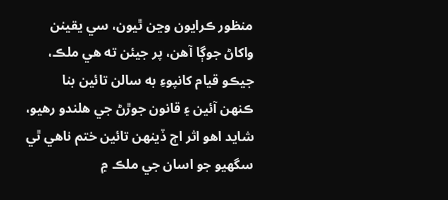منظور ڪرايون وڃن ٿيون، سي يقينن واکاڻ جوڳا آهن، پر جيئن ته هي ملڪ، جيڪو قيام کانپوءِ به سالن تائين بنا ڪنهن آئين ۽ قانون جوڙڻ جي هلندو رهيو، شايد اهو اثر اڄ ڏينهن تائين ختم ناهي ٿي سگهيو جو اسان جي ملڪ ۾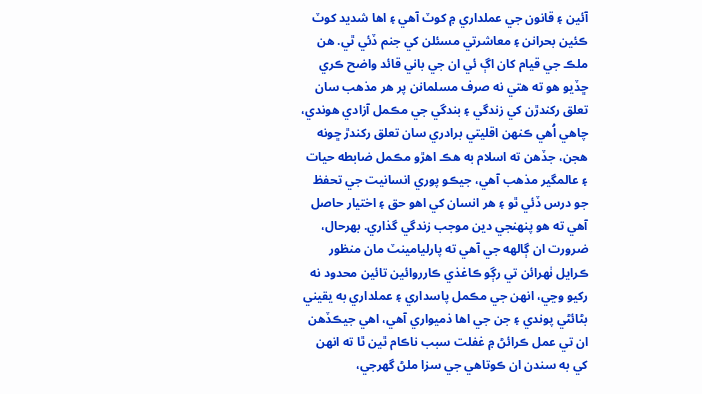آئين ۽ قانون جي عملداري ۾ کوٽ آهي ۽ اها شديد کوٽ ڪئين بحرانن ۽ معاشرتي مسئلن کي جنم ڏئي ٿي. هن ملڪ جي قيام کان اڳ ئي ان جي باني قائد واضح ڪري ڇڏيو هو ته هتي نه صرف مسلمانن پر هر مذهب سان تعلق رکندڙن کي زندگي ۽ بندگي جي مڪمل آزادي هوندي، چاهي اُهي ڪنهن اقليتي برادري سان تعلق رکندڙ ڇونه هجن، جڏهن ته اسلام به هڪ اهڙو مڪمل ضابطه حيات ۽ عالمگير مذهب آهي، جيڪو پوري انسانيت جي تحفظ جو درس ڏئي ٿو ۽ هر انسان کي اهو حق ۽ اختيار حاصل آهي ته هو پنهنجي دين موجب زندگي گذاري. بهرحال، ضرورت ان ڳالهه جي آهي ته پارليامينٽ مان منظور ڪرايل ٺهرائن تي رڳو ڪاغذي ڪارروائين تائين محدود نه رکيو وڃي، انهن جي مڪمل پاسداري ۽ عملداري به يقيني بڻائڻي پوندي ۽ جن جي اها ذميواري آهي، اهي جيڪڏهن ان تي عمل ڪرائڻ ۾ غفلت سبب ناڪام ٿين ٿا ته انهن کي به سندن ان ڪوتاهي جي سزا ملڻ گهرجي،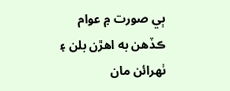ٻي صورت ۾ عوام ڪڏهن به اهڙن بلن ۽ ٺهرائن مان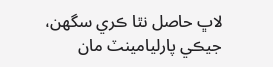لاڀ حاصل نٿا ڪري سگهن، جيڪي پارليامينٽ مان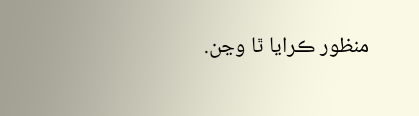منظور ڪرايا ٿا وڃن.